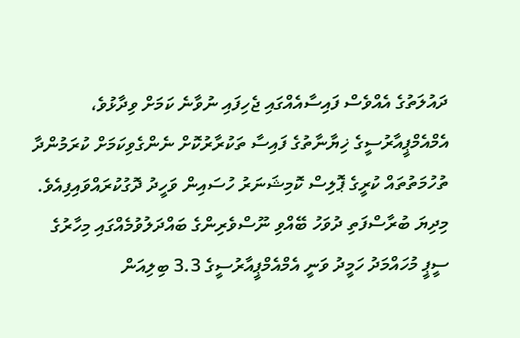ދައުލަތުގެ އެއްވެސް ފައިސާއެއްގައި ޖެހިފައި ނުވާނެ ކަމަށް ވިދާޅުވެ، އެމްއެމްޕީއާރުސީގެ ޚިޔާނާތުގެ ފައިސާ ތަކުރާރުކޮށް ނެންގެވިކަމަށް ކުރަމުންދާ ތުހުމަތުތައް ކުރީގެ ޕޮލިސް ކޮމިޝަނަރު ހުސައިން ވަހީދު ދޮގުކުރައްވައިފިއެވެ.
މިދިޔަ ބުރާސްފަތި ދުވަހު ބޭއްވި ނޫސްވެރިންގެ ބައްދަލުވުމެއްގައި މިހާރުގެ ސީޕީ މުހައްމަދު ހަމީދު ވަނީ އެމްއެމްޕީއާރުސީގެ 3.3 ބިލިއަން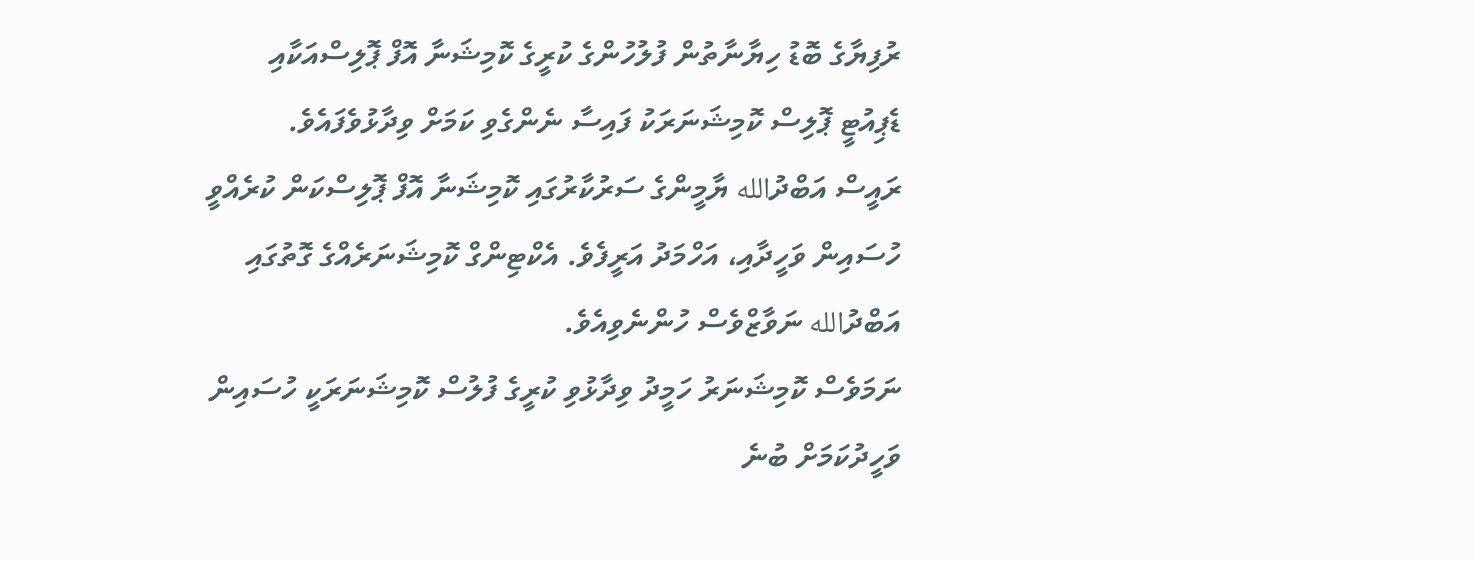ރުފިޔާގެ ބޮޑު ހިޔާނާތުން ފުލުހުންގެ ކުރީގެ ކޮމިޝަނާ އޮފް ޕޮލިސްއަކާއި ޑެޕިއުޓީ ޕޮލިސް ކޮމިޝަނަރަކު ފައިސާ ނެންގެވި ކަމަށް ވިދާޅުވެފައެވެ.
ރައީސް އަބްދުالله ޔާމީންގެ ސަރުކާރުގައި ކޮމިޝަނާ އޮފް ޕޮލިސްކަން ކުރެއްވީ ހުސައިން ވަހީދާއި، އަހްމަދު އަރީފެވެ. އެކްޓިންގް ކޮމިޝަނަރެއްގެ ގޮތުގައި އަބްދުالله ނަވާޒްވެސް ހުންނެވިއެވެ.
ނަމަވެސް ކޮމިޝަނަރު ހަމީދު ވިދާޅުވި ކުރީގެ ފުލުސް ކޮމިޝަނަރަކީ ހުސައިން ވަހީދުކަމަށް ބުނެ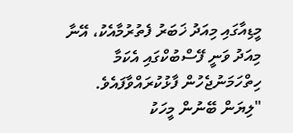މީޑިއާގައި މިއަދު ޚަބަރު ފެތުރުމާއެކު، އޭނާ މިއަދު ވަނީ ފޭސްބުކްގައި އެކަމާ ހިތްހަމަނުޖެހުން ފާޅުކުރައްވާފައެވެ.
"ލިޔަން ބޭނުން މީހަކު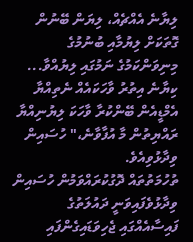ލިޔާނެ އެއްޗެއް، ލިޔަން ބޭނުން ގޮތަކަށް ލިޔުމާއި ބުނުމުގެ މިނިވަންކަމުގެ ނަމުގައި ލިޔުއްވާ... ކިޔާނެ އިތުރު ވާހަކައެއް ނެތިއްޔާ އެމްޑީއެން ބޭންކުރާ ވާހަކަ ލިޔުނިއްޔާ ރައްޔިތުން މާ އުފާވާނެ،" ހުސައިން ވިދާޅުވިއެވެ.
ތުހުމަތުތައް ދޮގުކުރައްވަމުން ހުސައިން ވިދާޅުވެފައިވަނީ ދައުލަތުގެ ފައިސާއެއްގައި ޖެހިވަޑައިގެންފައި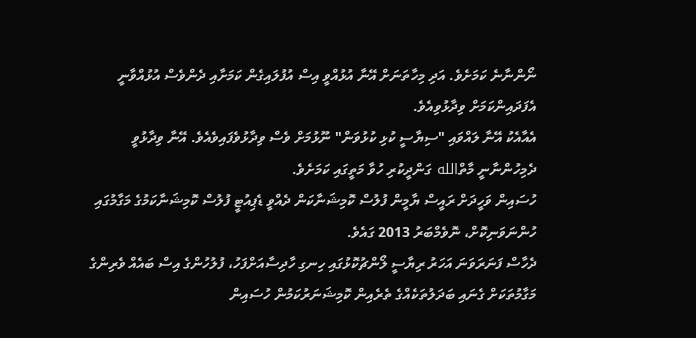ނޯންނާނެ ކަމަށެވެ. އަދި މިހާތަނަށް އޭނާ އުޅުއްވީ އިސް އުފުލައިގެން ކަމަށާއި ދެންވެސް އުޅުއްވާނީ އެފަދައިންކަމަށް ވިދާޅުވިއެވެ.
އެއާއެކު އޭނާ ލައްވައި "ސިޔާސީ ކުޅި ކުޅުވަން" ނޫޅުމަށް ވެސް ވިދާޅުވެފައިވެއެވެ. އޭނާ ވިދާޅުވީ ދެމިހުންނާނީ މާތްالله ގަންދީކުރި ހުވާ މަތީގައި ކަމަށެވެ.
ހުސައިން ވަހީދަށް ރައީސް ޔާމީން ފުލުސް ކޮމިޝަނާކަން ދެއްވީ ޑެޕިއުޓީ ފުލުސް ކޮމިޝަނާކަމުގެ މަގާމުގައި ހުންނަވަނިކޮށް، ނޮވެމްބަރު 2013 ގައެވެ.
ދެހާސް ފަނަރަވަނަ އަހަރު ރިޔާސީ ލޯންޗުކޮޅުގައި ހިނގި ހާދިސާއަށްފަހު، ފުލުހުންގެ އިސް ބައެއް ވެރިންގެ މަގާމުތަކަށް ގެނައި ބަދަލުތަކެއްގެ ތެރެއިން ކޮމިޝަނަރުކަމުން ހުސައިން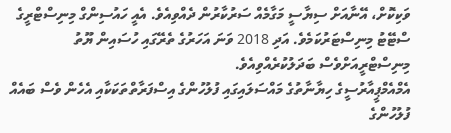ވަކިކޮށް، އޭނާއަށް ސިޔާސީ މަގާމެއް ސަރުކާރުން ދެއްވިއެވެ. އެއީ ހައުސިންގް މިނިސްޓްރީގެ ސްޓޭޓު މިނިސްޓަރުކަމެވެ. އަދި 2018 ވަނަ އަހަރުގެ ތެރޭގައި ހުސައިން ޔޫތު މިނިސްޓްރީއަށްވެސް ބަދަލުކުރެއްވިއެވެ.
އެމްއެމްޕީއާރުސީގެ ހިޔާނާތުގެ މައްސަލައިގައި ފުލުހުންގެ އިސްފަރާތްތަކަކާއި އެހެން ވެސް ބައެއް ފުލުހުންގެ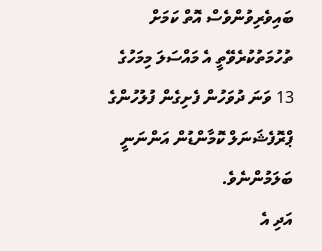ބައިވެރިވުންވެސް އޮތް ކަމަށް ތުހުމަތުކުރެވޭތީ އެ މައްސަލަ މިމަހުގެ 13 ވަނަ ދުވަހުން ފެށިގެން ފުލުހުންގެ ޕްރޮފެޝަނަލް ކޮމާންޑުން އަންނަނީ ބަލަމުންނެވެ.
އަދި އެ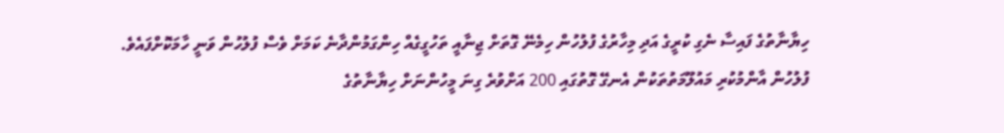ހިޔާނާތުގެ ފައިސާ ނެގި ކުރީގެ އަދި މިހާރުގެ ފުލުހުން ހިމެނޭ ގޮތަށް ޖިނާއީ ތަހުގީގެއް ހިންގަމުންދާނެ ކަމަށް ވެސް ފުލުހުން ވަނީ ހާމަކޮށްފައެވެ.
ފުލުހުން އާންމުކުރި މައުލޫމަތުތަކުން އެނގޭ ގޮތުގައި 200 އަށްވުރެ ގިނަ މީހުންނަށް ހިޔާނާތުގެ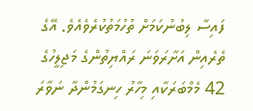ފައިސާ ލިބުނުކަމަށް ތުހުމަތުކުރެވެއެވެ. އޭގެ ތެރެއިން އަށާރަވަނަ ރައްޔިތުންގެ މަޖިލީހުގެ 42 މެމްބަރަކާއި މިހާރު ހިނގަމުންދާ ނަވާރަ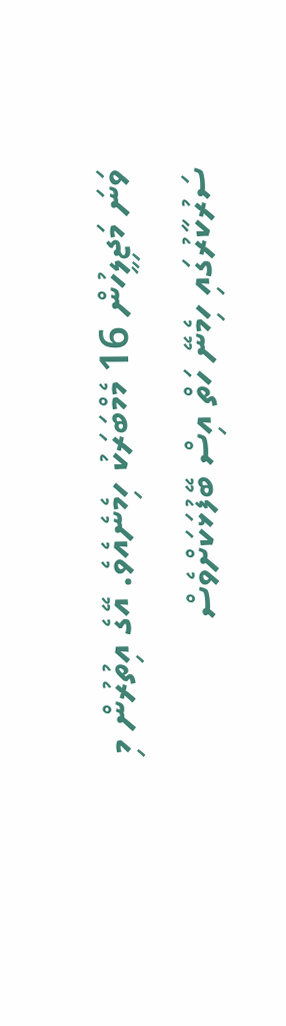ވަނަ މަޖިލީހުން 16 މެމްބަރަކު ހިމެނެއެވެ. އޭގެ އިތުރުން މި ސަރުކާރުގައި ހިމެނޭ ހަތް އިސް ބޭފުޅަކަށްވެސް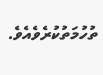ތުހުމަތުކުރެވެއެވެ.